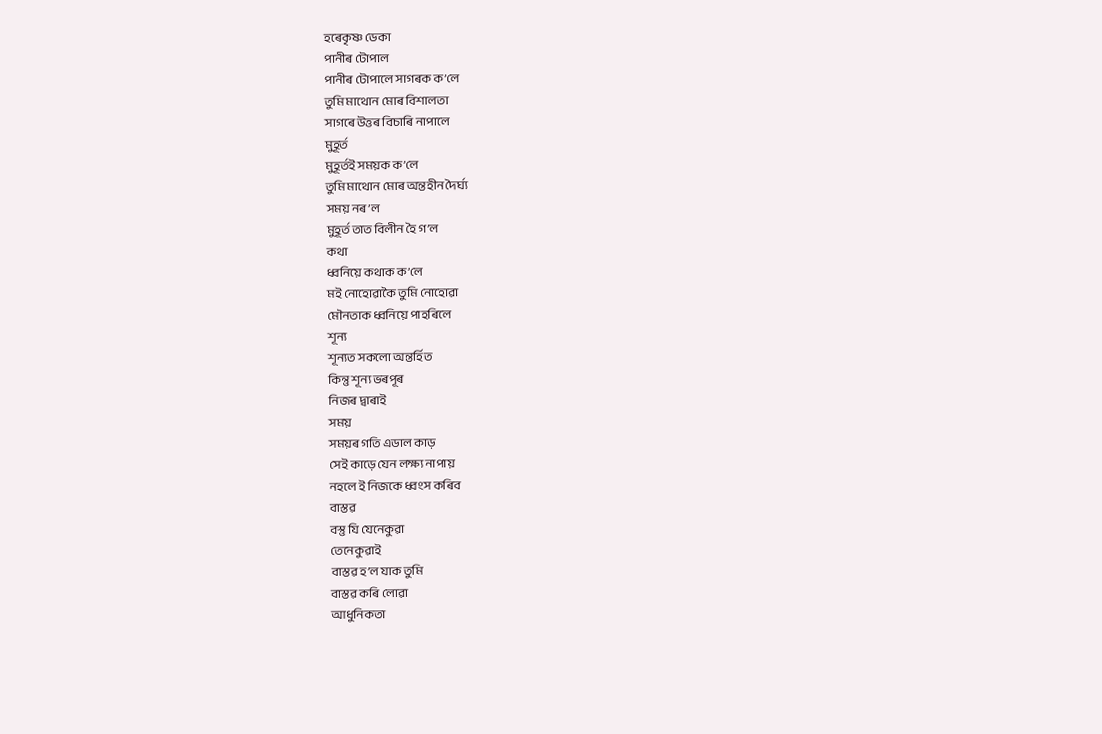হৰেকৃষ্ণ ডেকা
পানীৰ টোপাল
পানীৰ টোপালে সাগৰক ক’লে
তুমি মাথোন মোৰ বিশালতা
সাগৰে উত্তৰ বিচাৰি নাপালে
মুহূৰ্ত
মুহূৰ্তই সময়ক ক’লে
তুমি মাথোন মোৰ অন্তহীন দৈৰ্ঘ্য
সময় নৰ’ল
মুহূৰ্ত তাত বিলীন হৈ গ’ল
কথা
ধ্বনিয়ে কথাক ক’লে
মই নোহোৱাকৈ তুমি নোহোৱা
মৌনতাক ধ্বনিয়ে পাহৰিলে
শূন্য
শূন্যত সকলো অন্তৰ্হিত
কিন্তু শূন্য ভৰপূৰ
নিজৰ দ্বাৰাই
সময়
সময়ৰ গতি এডাল কাড়
সেই কাড়ে যেন লক্ষ্য নাপায়
নহলে ই নিজকে ধ্বংস কৰিব
বাস্তৱ
বস্তু যি যেনেকুৱা
তেনেকুৱাই
বাস্তৱ হ’ল যাক তুমি
বাস্তৱ কৰি লোৱা
আধুনিকতা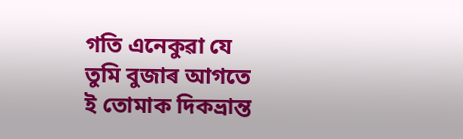গতি এনেকুৱা যে
তুমি বুজাৰ আগতে
ই তোমাক দিকভ্ৰান্ত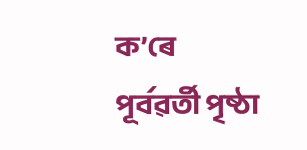ক’ৰে
পূৰ্বৱৰ্তী পৃষ্ঠা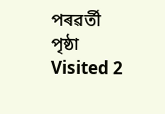পৰৱৰ্তী পৃষ্ঠা
Visited 2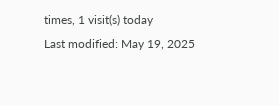times, 1 visit(s) today
Last modified: May 19, 2025